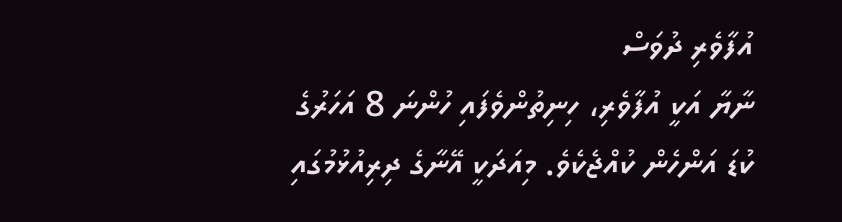އުފާވެރި ދުވަސް
ނާޔާ އަކީ އުފާވެރި، ހިނިތުންވެފައި ހުންނަ 8 އަހަރުގެ ކުޑަ އަންހެން ކުއްޖެކެވެ. މިއަދަކީ އޭނާގެ ދިރިއުޅުމުގައި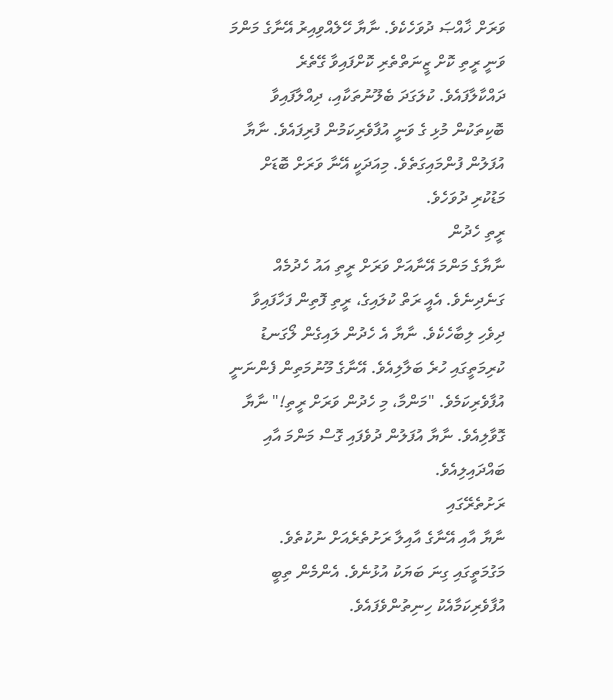ވަރަށް ޚާއްޞަ ދުވަހެކެވެ. ނާޔާ ހޭލެއްވިއިރު އޭނާގެ މަންމަ ވަނީ ރީތި ކޮށް ޒީނަތްތެރި ކޮށްފައިވާ ގޭތެރެ ދައްކާލާފައެވެ. ކުލަގަދަ ބެލޫނުތަކާއި، ދިއްލާފައިވާ ބޮކިތަކުން މުޅި ގެ ވަނީ އުފާވެރިކަމުން ފުރިފައެވެ. ނާޔާ އުފަލުން ފުންމައިގަތެވެ. މިއަދަކީ އޭނާ ވަރަށް ބޮޑަށް މަޑުކުރި ދުވަހެވެ.
ރީތި ހެދުން
ނާޔާގެ މަންމަ އޭނާއަށް ވަރަށް ރީތި އައު ހެދުމެއް ގަނެދިނެވެ. އެއީ ރަތް ކުލައިގެ، ރީތި ފޮތިން ފަހާފައިވާ ދިވެހި ލިބާހެކެވެ. ނާޔާ އެ ހެދުން ލައިގެން ލޯގަނޑު ކުރިމަތީގައި ހުރެ ބަލާލިއެވެ. އޭނާގެ މޫނުމަތިން ފެންނަނީ އުފާވެރިކަމެވެ. "މަންމާ، މި ހެދުން ވަރަށް ރީތި!" ނާޔާ ގޮވާލިއެވެ. ނާޔާ އުފަލުން ދުވެފައި ގޮސް މަންމަ އާއި ބައްދައިލިއެވެ.
ރަށުތެރޭގައި
ނާޔާ އާއި އޭނާގެ އާއިލާ ރަށުތެރެއަށް ނުކުތެވެ. މަގުމަތީގައި ގިނަ ބަޔަކު އުޅުނެވެ. އެންމެން ތިބީ އުފާވެރިކަމާއެކު ހިނިތުންވެފައެވެ.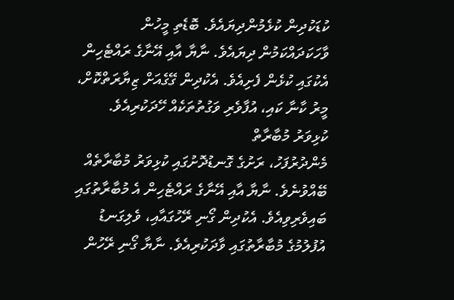ކުޑަކުދިން ކުޅެމުންދިޔައެވެ. ބޮޑެތި މީހުން ވާހަކަދައްކަމުން ދިޔައެވެ. ނާޔާ އާއި އޭނާގެ ރައްޓެހިން އެކުގައި ކުޅެން ފެށިއެވެ. އެކުދިން ގޭގެއަށް ޒިޔާރަތްކޮށް، މީރު ކާނާ ކައި، އުފާވެރި ވަގުތުތަކެއް ހޭދަކުރިއެވެ.
ކުޅިވަރު މުބާރާތް
މެންދުރުފަހު، ރަށުގެ ގޮނޑުދޮށުގައި ކުޅިވަރު މުބާރާތެއް ބޭއްވުނެވެ. ނާޔާ އާއި އޭނާގެ ރައްޓެހިން އެ މުބާރާތުގައި ބައިވެރިވިއެވެ. އެކުދިން ގޯނި ރޭހުގައާއި، ވެލިގަނޑު އުފުލުމުގެ މުބާރާތުގައި ވާދަކުރިއެވެ. ނާޔާ ގޯނި ރޭހުން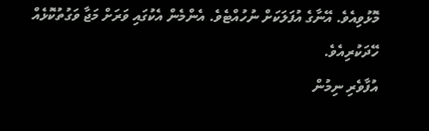މޮޅުވިއެވެ. އޭނާގެ އުފަލަކަށް ނުހުއްޓެވެ. އެންމެން އެކުގައި ވަރަށް މަޖާ ވަގުތުކޮޅެއް ހޭދަކުރިއެވެ.
އުފާވެރި ނިމުން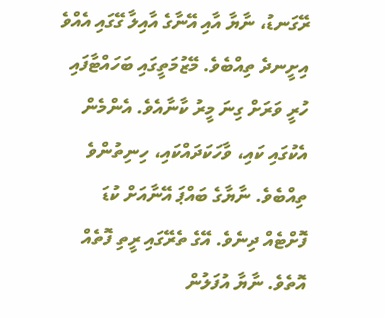ރޭގަނޑު، ނާޔާ އާއި އޭނާގެ އާއިލާ ގޭގައި އެއްވެ އިށީނދެ ތިއްބެވެ. މޭޒުމަތީގައި ބަހައްޓާފައި ހުރީ ވަރަށް ގިނަ މީރު ކާނާއެވެ. އެންމެން އެކުގައި ކައި، ވާހަކަދައްކައި، ހިނިތުންވެ ތިއްބެވެ. ނާޔާގެ ބައްޕަ އޭނާއަށް ކުޑަ ފޮށްޓެއް ދިނެވެ. އޭގެ ތެރޭގައި ރީތި ފޮތެއް އޮތެވެ. ނާޔާ އުފަލުން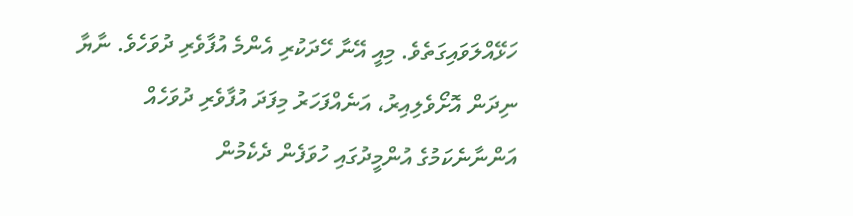ހަޅޭއްލަވައިގަތެވެ. މިއީ އޭނާ ހޭދަކުރި އެންމެ އުފާވެރި ދުވަހެވެ. ނާޔާ ނިދަން އޮށޯވެލިއިރު، އަނެއްފަހަރު މިފަދަ އުފާވެރި ދުވަހެއް އަންނާނެކަމުގެ އުންމީދުގައި ހުވަފެން ދެކެމުން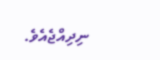ނިދިއްޖެއެވެ.